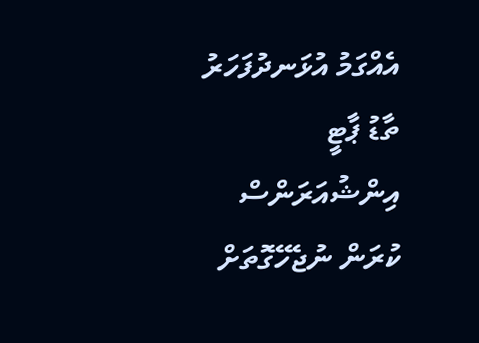އެއްގަމު އުޅަނދުފަހަރު ތާޑު ޕާޓީ އިންޝުއަރަންސް ކުރަން ނުޖެހޭގޮތަށް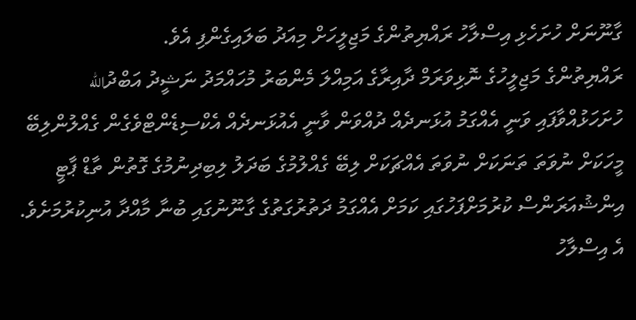ގާނޫނަށް ހުށަހެޅި އިސްލާހު ރައްޔިތުންގެ މަޖިލީހަށް މިއަދު ބަލައިގެންފި އެވެ.
ރައްޔިތުންގެ މަޖިލީހުގެ ނޮޅިވަރަމް ދާއިރާގެ އަމިއްލަ މެންބަރު މުހައްމަދު ނަޝީދު އަބްދުالله ހުށަހަޅުއްވާފައި ވަނީ އެއްގަމު އުޅަނދެއް ދުއްވަން ވާނީ އެއުޅަނދެއް އެކްސިޑެންޓްވެގެން ގެއްލުންލިބޭ މީހަކަށް ނުވަތަ ތަނަކަށް ނުވަތަ އެއްޗަކަށް ލިބޭ ގެއްލުމުގެ ބަދަލު ލިބިދިނުމުގެ ގޮތުން ތާޑް ޕާޓީ އިންޝުއަރަންސް ކުރުމަށްފަހުގައި ކަމަށް އެއްގަމު ދަތުރުގަތުގެ ގާނޫނުގައި ބުނާ މާއްދާ އުނިކުރުމަށެވެ.
އެ އިސްލާހު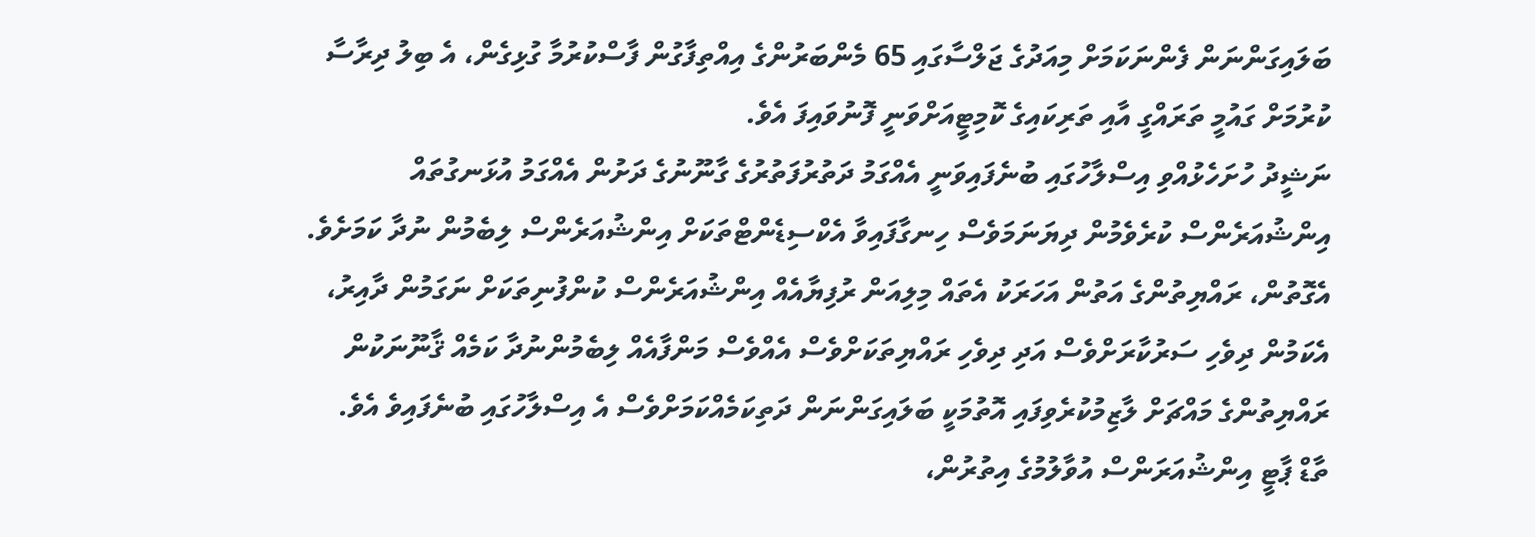ބަލައިގަންނަން ފެންނަކަމަށް މިއަދުގެ ޖަލްސާގައި 65 މެންބަރުންގެ އިއްތިފާގުން ފާސްކުރުމާ ގުޅިގެން، އެ ބިލު ދިރާސާ ކުރުމަށް ގައުމީ ތަރައްގީ އާއި ތަރިކައިގެ ކޮމިޓީއަށްވަނީ ފޮނުވައިފަ އެވެ.
ނަޝީދު ހުށަހެޅުއްވި އިސްލާހުގައި ބުނެފައިވަނީ އެއްގަމު ދަތުރުފަތުރުގެ ގާނޫނުގެ ދަށުން އެއްގަމު އުޅަނގުތައް އިންޝުއަރެންސް ކުރެވެމުން ދިޔަނަމަވެސް ހިނގާފައިވާ އެކްސިޑެންޓްތަކަށް އިންޝުއަރެންސް ލިބެމުން ނުދާ ކަމަށެވެ.
އެގޮތުން، ރައްޔިތުންގެ އަތުން އަހަރަކު އެތައް މިލިއަން ރުފިޔާއެއް އިންޝުއަރެންސް ކުންފުނިތަކަށް ނަގަމުން ދާއިރު، އެކަމުން ދިވެހި ސަރުކާރަށްވެސް އަދި ދިވެހި ރައްޔިތަކަށްވެސް އެއްވެސް މަންފާއެއް ލިބެމުންނުދާ ކަމެއް ޤާނޫނަކުން ރައްޔިތުންގެ މައްޗަށް ލާޒިމުކުރެވިފައި އޮތުމަކީ ބަލައިގަންނަން ދަތިކަމެއްކަމަށްވެސް އެ އިސްލާހުގައި ބުނެފައިވެ އެވެ.
ތާޑް ޕާޓީ އިންޝުއަރަންސް އުވާލުމުގެ އިތުރުން،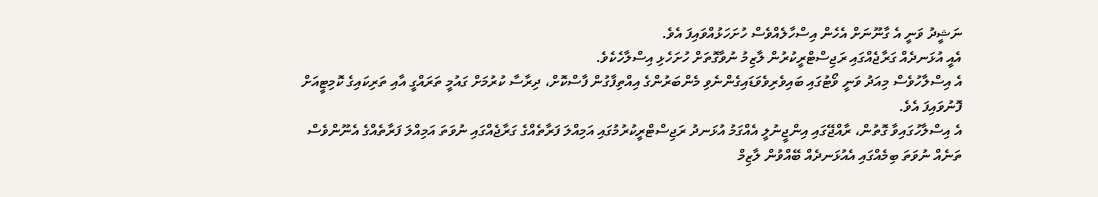ނަޝީދު ވަނީ އެ ގާނޫނަށް އެހެން އިސްހާލެއްވެސް ހުށަހަޅުއްވައިފަ އެވެ.
އެއީ އުޅަނދެއް ގަރާޖެއްގައި ރަޖިސްޓްރީކުރުން ލާޒިމު ނުވާގޮތަށް ހުށަހެޅި އިސްލާހެކެވެ.
އެ އިސްލާހުވެސް މިއަދު ވަނީ ވޯޓުގައި ބައިވެރިވެވަޑައިގެންނެވި މެންބަރުންގެ އިއްތިފާގުން ފާސްކޮށް، ދިރާސާ ކުރުމަށް ގައުމީ ތަރައްގީ އާއި ތަރިކައިގެ ކޮމިޓީއަށް ފޮނުވައިފަ އެވެ.
އެ އިސްލާހުގައިވާ ގޮތުން، ރާއްޖޭގައި އިންޖީނުލީ އެއްގަމު އުޅަނދު ރަޖިސްޓްރީކުރުމުގައި އަމިއްލަ ފަރާތެއްގެ ގަރާޖެއްގައި ނުވަތަ އަމިއްލަ ފަރާތެއްގެ އެނޫންވެސް ތަނެއް ނުވަތަ ބިމެއްގައި އެއުޅަނދެއް ބޭއްވުން ލާޒިމް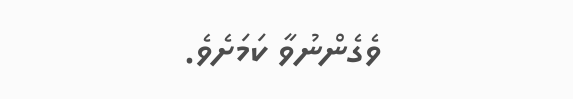ވެގެންނުވާ ކަމަށެވެ.